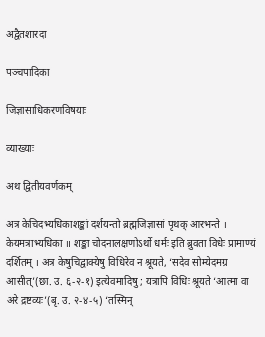अद्वैतशारदा

पञ्चपादिका

जिज्ञासाधिकरणविषयाः

व्याख्याः

अथ द्वितीयवर्णकम्

अत्र केचिदभ्यधिकाशङ्कां दर्शयन्तो ब्रह्मजिज्ञासां पृथक् आरभन्ते । केयमत्राभ्यधिका ॥ शङ्का चोदनालक्षणोऽर्थो धर्मः इति ब्रुवता विधेः प्रामाण्यं दर्शितम् । अत्र केषुचिद्वाक्येषु विधिरेव न श्रूयते, ‘सदेव सोम्येदमग्र आसीत्’(छा. उ. ६-२-१) इत्येवमादिषु ; यत्रापि विधिः श्रूयते ‘आत्मा वा अरे द्रष्टव्यः’(बृ. उ. २-४-५) ‘तस्मिन्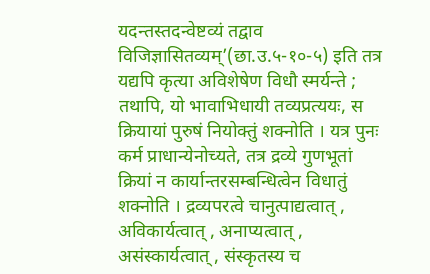यदन्तस्तदन्वेष्टव्यं तद्वाव विजिज्ञासितव्यम्’(छा.उ.५-१०-५) इति तत्र यद्यपि कृत्या अविशेषेण विधौ स्मर्यन्ते ; तथापि, यो भावाभिधायी तव्यप्रत्ययः, स क्रियायां पुरुषं नियोक्तुं शक्नोति । यत्र पुनः कर्म प्राधान्येनोच्यते, तत्र द्रव्ये गुणभूतां क्रियां न कार्यान्तरसम्बन्धित्वेन विधातुं शक्नोति । द्रव्यपरत्वे चानुत्पाद्यत्वात् , अविकार्यत्वात् , अनाप्यत्वात् , असंस्कार्यत्वात् , संस्कृतस्य च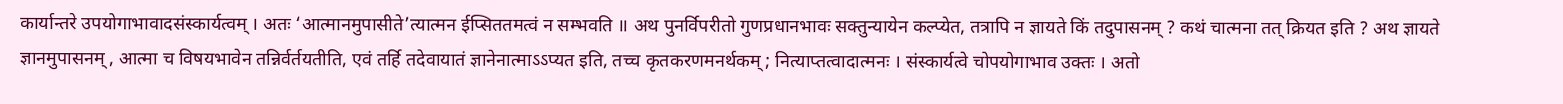कार्यान्तरे उपयोगाभावादसंस्कार्यत्वम् । अतः ‘आत्मानमुपासीते’त्यात्मन ईप्सिततमत्वं न सम्भवति ॥ अथ पुनर्विपरीतो गुणप्रधानभावः सक्तुन्यायेन कल्प्येत, तत्रापि न ज्ञायते किं तदुपासनम् ? कथं चात्मना तत् क्रियत इति ? अथ ज्ञायते ज्ञानमुपासनम् , आत्मा च विषयभावेन तन्निर्वर्तयतीति, एवं तर्हि तदेवायातं ज्ञानेनात्माऽऽप्यत इति, तच्च कृतकरणमनर्थकम् ; नित्याप्तत्वादात्मनः । संस्कार्यत्वे चोपयोगाभाव उक्तः । अतो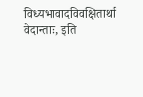विध्यभावादविवक्षितार्था वेदान्ताः, इति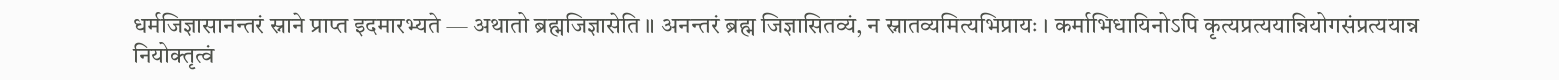धर्मजिज्ञासानन्तरं स्नाने प्राप्त इदमारभ्यते — अथातो ब्रह्मजिज्ञासेति ॥ अनन्तरं ब्रह्म जिज्ञासितव्यं, न स्नातव्यमित्यभिप्रायः । कर्माभिधायिनोऽपि कृत्यप्रत्ययान्नियोगसंप्रत्ययान्न नियोक्तृत्वं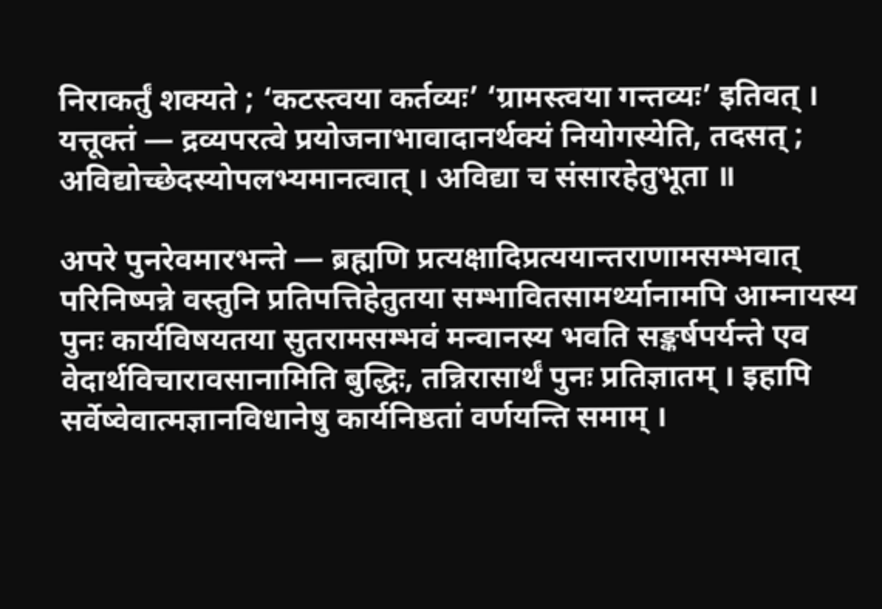निराकर्तुं शक्यते ; ‘कटस्त्वया कर्तव्यः’ ‘ग्रामस्त्वया गन्तव्यः’ इतिवत् । यत्तूक्तं — द्रव्यपरत्वे प्रयोजनाभावादानर्थक्यं नियोगस्येति, तदसत् ; अविद्योच्छेदस्योपलभ्यमानत्वात् । अविद्या च संसारहेतुभूता ॥

अपरे पुनरेवमारभन्ते — ब्रह्मणि प्रत्यक्षादिप्रत्ययान्तराणामसम्भवात् परिनिष्पन्ने वस्तुनि प्रतिपत्तिहेतुतया सम्भावितसामर्थ्यानामपि आम्नायस्य पुनः कार्यविषयतया सुतरामसम्भवं मन्वानस्य भवति सङ्कर्षपर्यन्ते एव वेदार्थविचारावसानामिति बुद्धिः, तन्निरासार्थं पुनः प्रतिज्ञातम् । इहापि सर्वेष्वेवात्मज्ञानविधानेषु कार्यनिष्ठतां वर्णयन्ति समाम् ।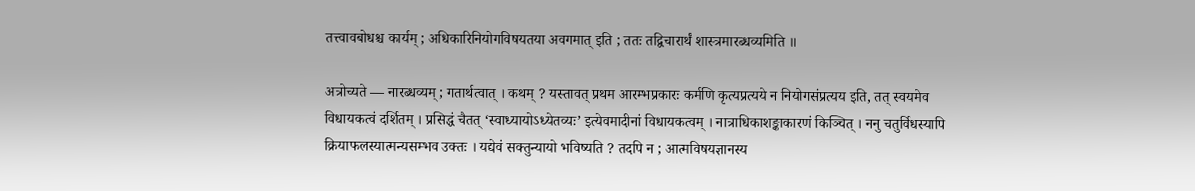तत्त्वावबोधश्च कार्यम् ; अधिकारिनियोगविषयतया अवगमात् इति ; ततः तद्विचारार्थं शास्त्रमारब्धव्यमिति ॥

अत्रोच्यते — नारब्धव्यम् ; गतार्थत्वात् । कथम् ? यस्तावत् प्रथम आरम्भप्रकारः कर्मणि कृत्यप्रत्यये न नियोगसंप्रत्यय इति, तत् स्वयमेव विधायकत्वं दर्शितम् । प्रसिद्धं चैतत् ‘स्वाध्यायोऽध्येतव्यः’ इत्येवमादीनां विधायकत्वम् । नात्राधिकाशङ्काकारणं किञ्चित् । ननु चतुर्विधस्यापि क्रियाफलस्यात्मन्यसम्भव उक्तः । यद्येवं सक्तुन्यायो भविष्यति ? तदपि न ; आत्मविषयज्ञानस्य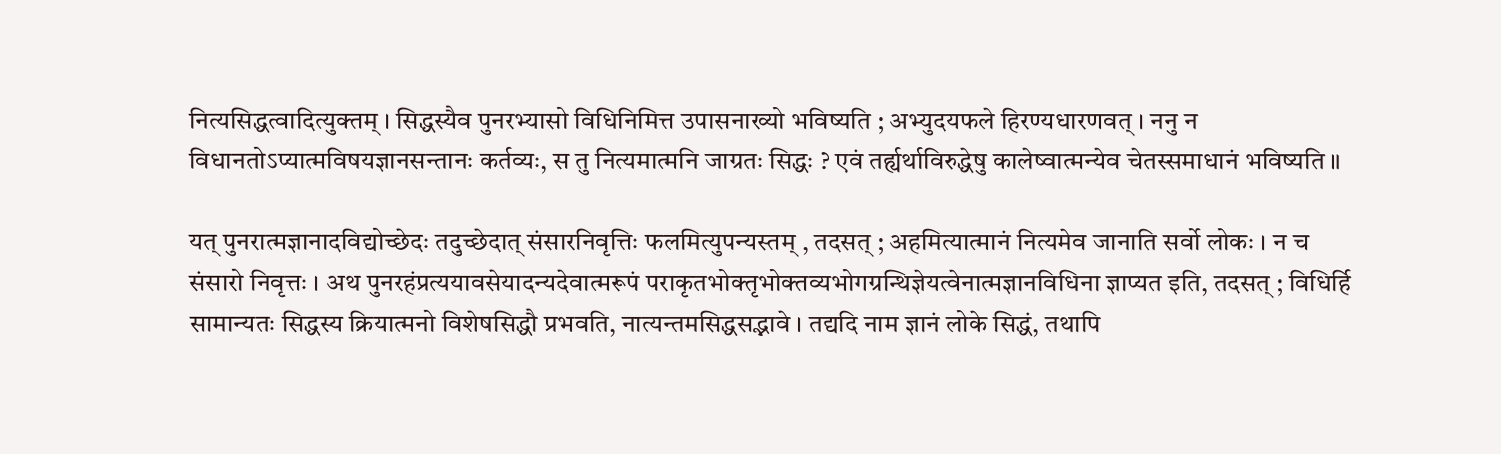नित्यसिद्धत्वादित्युक्तम् । सिद्धस्यैव पुनरभ्यासो विधिनिमित्त उपासनाख्यो भविष्यति ; अभ्युदयफले हिरण्यधारणवत् । ननु न विधानतोऽप्यात्मविषयज्ञानसन्तानः कर्तव्यः, स तु नित्यमात्मनि जाग्रतः सिद्धः ? एवं तर्ह्यर्थाविरुद्धेषु कालेष्वात्मन्येव चेतस्समाधानं भविष्यति ॥

यत् पुनरात्मज्ञानादविद्योच्छेदः तदुच्छेदात् संसारनिवृत्तिः फलमित्युपन्यस्तम् , तदसत् ; अहमित्यात्मानं नित्यमेव जानाति सर्वो लोकः । न च संसारो निवृत्तः । अथ पुनरहंप्रत्ययावसेयादन्यदेवात्मरूपं पराकृतभोक्तृभोक्तव्यभोगग्रन्थिज्ञेयत्वेनात्मज्ञानविधिना ज्ञाप्यत इति, तदसत् ; विधिर्हि सामान्यतः सिद्धस्य क्रियात्मनो विशेषसिद्धौ प्रभवति, नात्यन्तमसिद्धसद्भावे । तद्यदि नाम ज्ञानं लोके सिद्धं, तथापि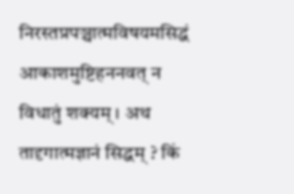निरस्तप्रपञ्चात्मविषयमसिद्धं आकाशमुष्टिहननवत् न विधातुं शक्यम् । अथ तादृगात्मज्ञानं सिद्धम् ? किं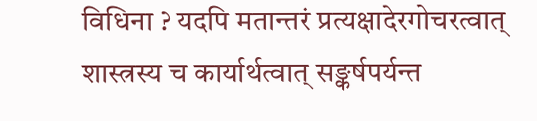विधिना ? यदपि मतान्तरं प्रत्यक्षादेरगोचरत्वात् शास्त्रस्य च कार्यार्थत्वात् सङ्कर्षपर्यन्त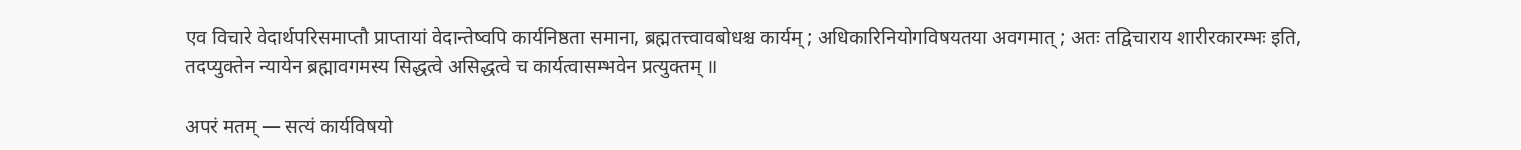एव विचारे वेदार्थपरिसमाप्तौ प्राप्तायां वेदान्तेष्वपि कार्यनिष्ठता समाना, ब्रह्मतत्त्वावबोधश्च कार्यम् ; अधिकारिनियोगविषयतया अवगमात् ; अतः तद्विचाराय शारीरकारम्भः इति, तदप्युक्तेन न्यायेन ब्रह्मावगमस्य सिद्धत्वे असिद्धत्वे च कार्यत्वासम्भवेन प्रत्युक्तम् ॥

अपरं मतम् — सत्यं कार्यविषयो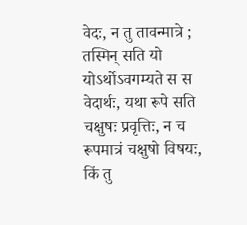वेदः, न तु तावन्मात्रे ; तस्मिन् सति यो योऽर्थोऽवगम्यते स स वेदार्थः, यथा रूपे सति चक्षुषः प्रवृत्तिः, न च रूपमात्रं चक्षुषो विषयः, किं तु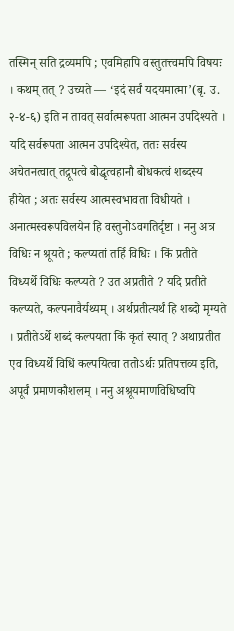तस्मिन् सति द्रव्यमपि ; एवमिहापि वस्तुतत्त्वमपि विषयः । कथम् तत् ? उच्यते — ‘इदं सर्वं यदयमात्मा’(बृ. उ. २-४-६) इति न तावत् सर्वात्मरूपता आत्मन उपदिश्यते । यदि सर्वरूपता आत्मन उपदिश्येत, ततः सर्वस्य अचेतनत्वात् तद्रूपत्वे बोद्धृत्वहानौ बोधकत्वं शब्दस्य हीयेत ; अतः सर्वस्य आत्मस्वभावता विधीयते । अनात्मस्वरूपविलयेन हि वस्तुनोऽवगतिर्दृष्टा । ननु अत्र विधिः न श्रूयते ; कल्प्यतां तर्हि विधिः । किं प्रतीते विध्यर्थे विधिः कल्प्यते ? उत अप्रतीते ? यदि प्रतीते कल्प्यते, कल्पनावैर्यथ्यम् । अर्थप्रतीत्यर्थं हि शब्दो मृग्यते । प्रतीतेऽर्थे शब्दं कल्पयता किं कृतं स्यात् ? अथाप्रतीत एव विध्यर्थे विधिं कल्पयित्वा ततोऽर्थः प्रतिपत्तव्य इति, अपूर्वं प्रमाणकौशलम् । ननु अश्रूयमाणविधिष्वपि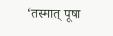‘तस्मात् पूषा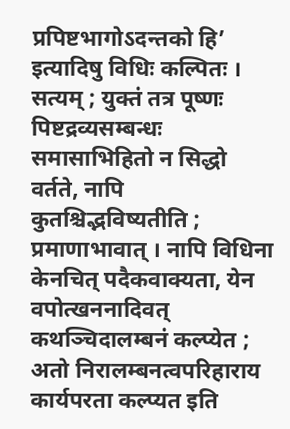प्रपिष्टभागोऽदन्तको हि’ इत्यादिषु विधिः कल्पितः । सत्यम् ; युक्तं तत्र पूष्णः पिष्टद्रव्यसम्बन्धः समासाभिहितो न सिद्धो वर्तते, नापि कुतश्चिद्भविष्यतीति ; प्रमाणाभावात् । नापि विधिना केनचित् पदैकवाक्यता, येन वपोत्खननादिवत् कथञ्चिदालम्बनं कल्प्येत ; अतो निरालम्बनत्वपरिहाराय कार्यपरता कल्प्यत इति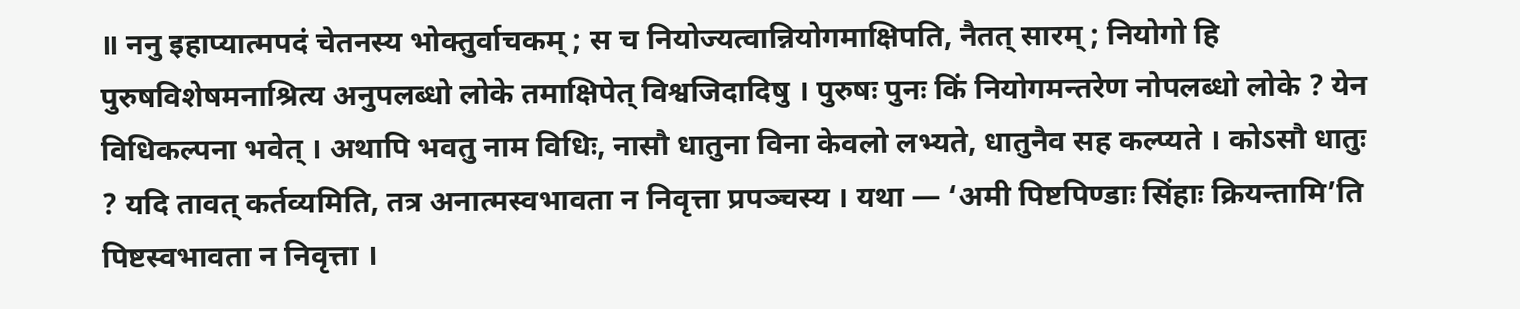॥ ननु इहाप्यात्मपदं चेतनस्य भोक्तुर्वाचकम् ; स च नियोज्यत्वान्नियोगमाक्षिपति, नैतत् सारम् ; नियोगो हि पुरुषविशेषमनाश्रित्य अनुपलब्धो लोके तमाक्षिपेत् विश्वजिदादिषु । पुरुषः पुनः किं नियोगमन्तरेण नोपलब्धो लोके ? येन विधिकल्पना भवेत् । अथापि भवतु नाम विधिः, नासौ धातुना विना केवलो लभ्यते, धातुनैव सह कल्प्यते । कोऽसौ धातुः ? यदि तावत् कर्तव्यमिति, तत्र अनात्मस्वभावता न निवृत्ता प्रपञ्चस्य । यथा — ‘अमी पिष्टपिण्डाः सिंहाः क्रियन्तामि’ति पिष्टस्वभावता न निवृत्ता ।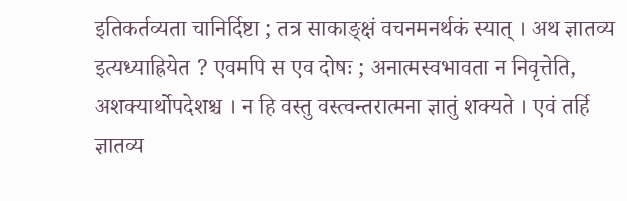इतिकर्तव्यता चानिर्दिष्टा ; तत्र साकाङ्क्षं वचनमनर्थकं स्यात् । अथ ज्ञातव्य इत्यध्याह्रियेत ? एवमपि स एव दोषः ; अनात्मस्वभावता न निवृत्तेति, अशक्यार्थोपदेशश्च । न हि वस्तु वस्त्वन्तरात्मना ज्ञातुं शक्यते । एवं तर्हि ज्ञातव्य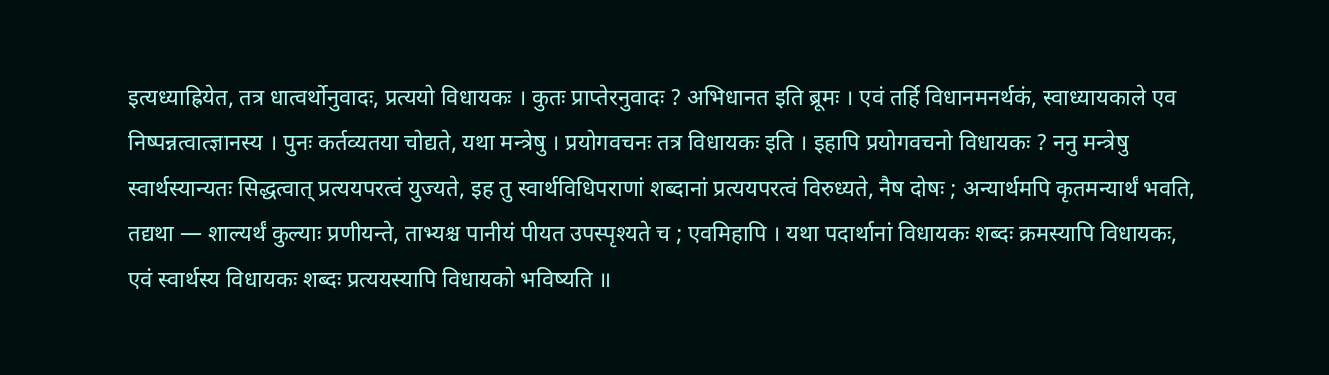इत्यध्याह्रियेत, तत्र धात्वर्थोनुवादः, प्रत्ययो विधायकः । कुतः प्राप्तेरनुवादः ? अभिधानत इति ब्रूमः । एवं तर्हि विधानमनर्थकं, स्वाध्यायकाले एव निष्पन्नत्वात्ज्ञानस्य । पुनः कर्तव्यतया चोद्यते, यथा मन्त्रेषु । प्रयोगवचनः तत्र विधायकः इति । इहापि प्रयोगवचनो विधायकः ? ननु मन्त्रेषु स्वार्थस्यान्यतः सिद्धत्वात् प्रत्ययपरत्वं युज्यते, इह तु स्वार्थविधिपराणां शब्दानां प्रत्ययपरत्वं विरुध्यते, नैष दोषः ; अन्यार्थमपि कृतमन्यार्थं भवति, तद्यथा — शाल्यर्थं कुल्याः प्रणीयन्ते, ताभ्यश्च पानीयं पीयत उपस्पृश्यते च ; एवमिहापि । यथा पदार्थानां विधायकः शब्दः क्रमस्यापि विधायकः, एवं स्वार्थस्य विधायकः शब्दः प्रत्ययस्यापि विधायको भविष्यति ॥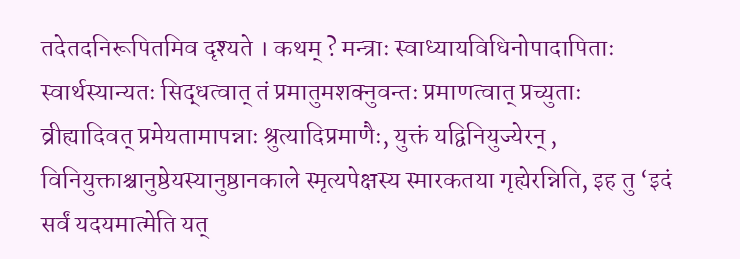तदेतदनिरूपितमिव दृश्यते । कथम् ? मन्त्राः स्वाध्यायविधिनोपादापिताः स्वार्थस्यान्यतः सिद्धत्वात् तं प्रमातुमशक्नुवन्तः प्रमाणत्वात् प्रच्युताः व्रीह्यादिवत् प्रमेयतामापन्नाः श्रुत्यादिप्रमाणैः, युक्तं यद्विनियुज्येरन् , विनियुक्ताश्चानुष्ठेयस्यानुष्ठानकाले स्मृत्यपेक्षस्य स्मारकतया गृह्येरन्निति, इह तु ‘इदं सर्वं यदयमात्मेति यत्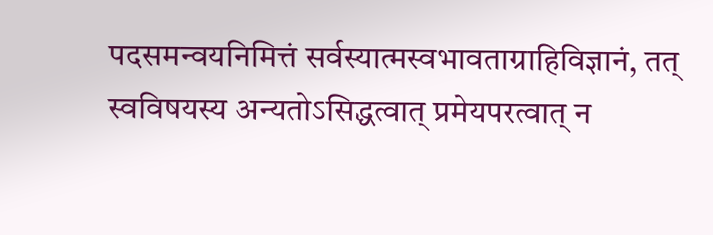पदसमन्वयनिमित्तं सर्वस्यात्मस्वभावताग्राहिविज्ञानं, तत् स्वविषयस्य अन्यतोऽसिद्धत्वात् प्रमेयपरत्वात् न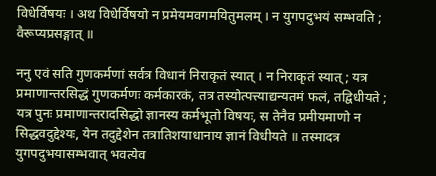विधेर्विषयः । अथ विधेर्विषयो न प्रमेयमवगमयितुमलम् । न युगपदुभयं सम्भवति ; वैरूप्यप्रसङ्गात् ॥

ननु एवं सति गुणकर्मणां सर्वत्र विधानं निराकृतं स्यात् । न निराकृतं स्यात् ; यत्र प्रमाणान्तरसिद्धं गुणकर्मणः कर्मकारकं, तत्र तस्योत्पत्त्याद्यन्यतमं फलं, तद्विधीयते ; यत्र पुनः प्रमाणान्तरादसिद्धो ज्ञानस्य कर्मभूतो विषयः, स तेनैव प्रमीयमाणो न सिद्धवदुद्देश्यः, येन तदुद्देशेन तत्रातिशयाधानाय ज्ञानं विधीयते ॥ तस्मादत्र युगपदुभयासम्भवात् भवत्येव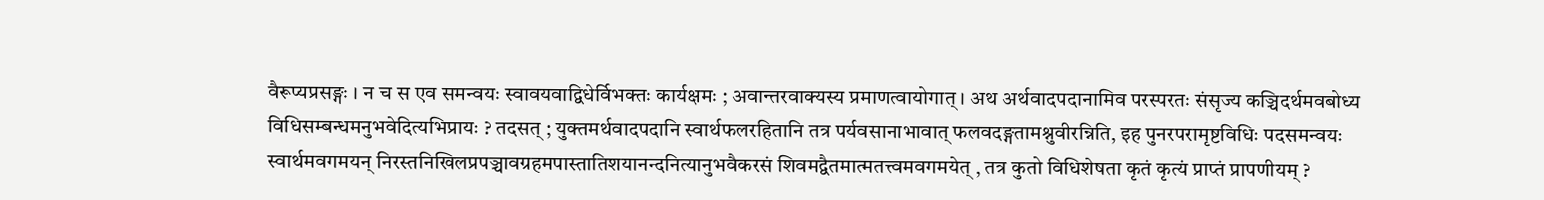वैरूप्यप्रसङ्गः । न च स एव समन्वयः स्वावयवाद्विधेर्विभक्तः कार्यक्षमः ; अवान्तरवाक्यस्य प्रमाणत्वायोगात् । अथ अर्थवादपदानामिव परस्परतः संसृज्य कञ्चिदर्थमवबोध्य विधिसम्बन्धमनुभवेदित्यभिप्रायः ? तदसत् ; युक्तमर्थवादपदानि स्वार्थफलरहितानि तत्र पर्यवसानाभावात् फलवदङ्गतामश्नुवीरन्निति, इह पुनरपरामृष्टविधिः पदसमन्वयः स्वार्थमवगमयन् निरस्तनिखिलप्रपञ्चावग्रहमपास्तातिशयानन्दनित्यानुभवैकरसं शिवमद्वैतमात्मतत्त्वमवगमयेत् , तत्र कुतो विधिशेषता कृतं कृत्यं प्राप्तं प्रापणीयम् ?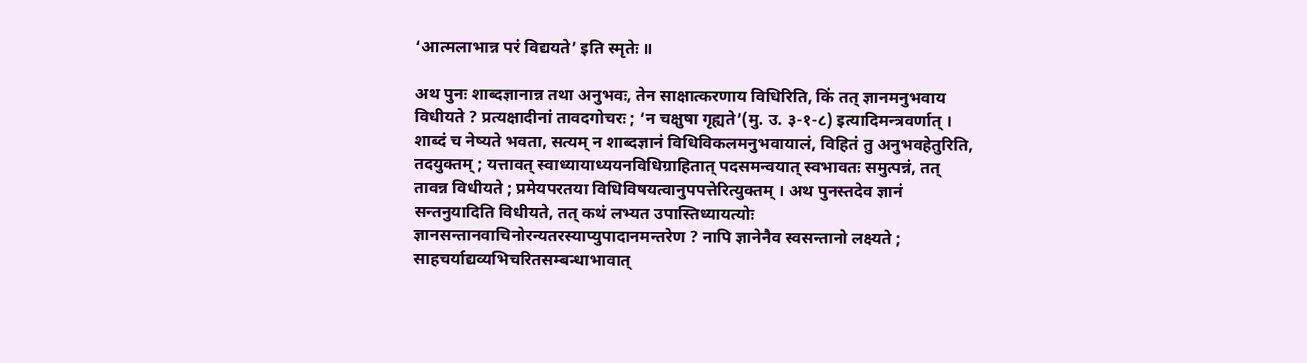‘आत्मलाभान्न परं विद्ययते’ इति स्मृतेः ॥

अथ पुनः शाब्दज्ञानान्न तथा अनुभवः, तेन साक्षात्करणाय विधिरिति, किं तत् ज्ञानमनुभवाय विधीयते ? प्रत्यक्षादीनां तावदगोचरः ; ‘न चक्षुषा गृह्यते’(मु. उ. ३-१-८) इत्यादिमन्त्रवर्णात् । शाब्दं च नेष्यते भवता, सत्यम् न शाब्दज्ञानं विधिविकलमनुभवायालं, विहितं तु अनुभवहेतुरिति, तदयुक्तम् ; यत्तावत् स्वाध्यायाध्ययनविधिग्राहितात् पदसमन्वयात् स्वभावतः समुत्पन्नं, तत् तावन्न विधीयते ; प्रमेयपरतया विधिविषयत्वानुपपत्तेरित्युक्तम् । अथ पुनस्तदेव ज्ञानं सन्तनुयादिति विधीयते, तत् कथं लभ्यत उपास्तिध्यायत्योः ज्ञानसन्तानवाचिनोरन्यतरस्याप्युपादानमन्तरेण ? नापि ज्ञानेनैव स्वसन्तानो लक्ष्यते ; साहचर्याद्यव्यभिचरितसम्बन्धाभावात्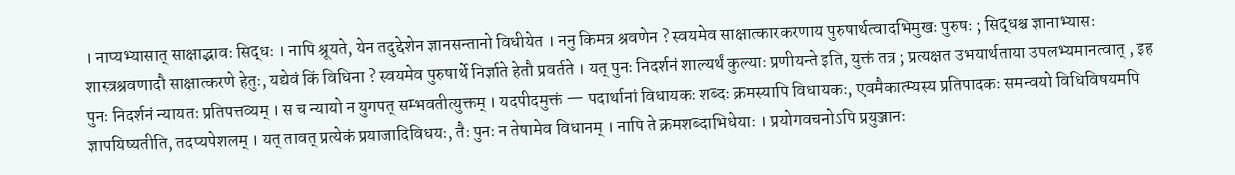। नाप्यभ्यासात् साक्षाद्भावः सिद्धः । नापि श्रूयते, येन तदुद्देशेन ज्ञानसन्तानो विधीयेत । ननु किमत्र श्रवणेन ? स्वयमेव साक्षात्कारकरणाय पुरुषार्थत्वादभिमुखः पुरुषः ; सिद्धश्च ज्ञानाभ्यासः शास्त्रश्रवणादौ साक्षात्करणे हेतुः, यद्येवं किं विधिना ? स्वयमेव पुरुषार्थे निर्ज्ञाते हेतौ प्रवर्तते । यत् पुनः निदर्शनं शाल्यर्थं कुल्याः प्रणीयन्ते इति, युक्तं तत्र ; प्रत्यक्षत उभयार्थताया उपलभ्यमानत्वात् , इह पुनः निदर्शनं न्यायतः प्रतिपत्तव्यम् । स च न्यायो न युगपत् सम्भवतीत्युक्तम् । यदपीदमुक्तं — पदार्थानां विधायकः शब्दः क्रमस्यापि विधायकः, एवमैकात्म्यस्य प्रतिपादकः समन्वयो विधिविषयमपि ज्ञापयिष्यतीति, तदप्यपेशलम् । यत् तावत् प्रत्येकं प्रयाजादिविधयः, तैः पुनः न तेषामेव विधानम् । नापि ते क्रमशब्दाभिधेयाः । प्रयोगवचनोऽपि प्रयुञ्जानः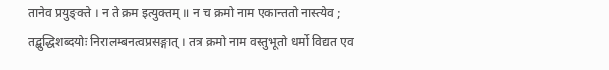तानेव प्रयुङ्क्ते । न ते क्रम इत्युक्तम् ॥ न च क्रमो नाम एकान्ततो नास्त्येव ; तद्बुद्धिशब्दयोः निरालम्बनत्वप्रसङ्गात् । तत्र क्रमो नाम वस्तुभूतो धर्मो विद्यत एव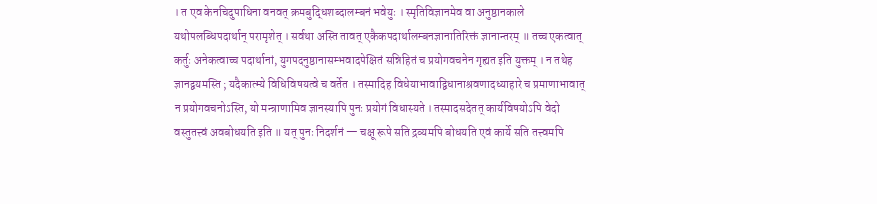। त एव केनचिदुपाधिना वनवत् क्रमबुद्धिशब्दालम्बनं भवेयुः । स्मृतिविज्ञानमेव वा अनुष्ठानकाले यथोपलब्धिपदार्थान् परामृशेत् । सर्वथा अस्ति तावत् एकैकपदार्थालम्बनज्ञानातिरिक्तं ज्ञानान्तरम् ॥ तच्च एकत्वात् कर्तुः अनेकत्वाच्च पदार्थानां, युगपदनुष्ठानासम्भवादपेक्षितं सन्निहितं च प्रयोगवचनेन गृह्यत इति युक्तम् । न तथेह ज्ञानद्वयमस्ति ; यदैकात्म्ये विधिविषयत्वे च वर्तेत । तस्मादिह विधेयाभावाद्विधानाश्रवणादध्याहारे च प्रमाणाभावात् न प्रयोगवचनोऽस्ति, यो मन्त्राणामिव ज्ञानस्यापि पुनः प्रयोगं विधास्यते । तस्मादसदेतत् कार्यविषयोऽपि वेदो वस्तुतत्त्वं अवबोधयति इति ॥ यत् पुनः निदर्शनं — चक्षू रूपे सति द्रव्यमपि बोधयति एवं कार्ये सति तत्त्वमपि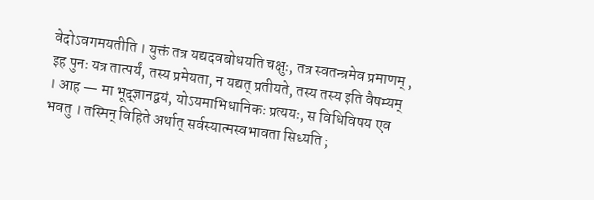वेदोऽवगमयतीति । युक्तं तत्र यद्यदवबोधयति चक्षुः, तत्र स्वतन्त्रमेव प्रमाणम् , इह पुनः यत्र तात्पर्यं, तस्य प्रमेयता, न यद्यत् प्रतीयते, तस्य तस्य इति वैषम्यम् । आह — मा भूद्ज्ञानद्वयं, योऽयमाभिधानिकः प्रत्ययः, स विधिविषय एव भवतु । तस्मिन् विहिते अर्थात् सर्वस्यात्मस्वभावता सिध्यति ;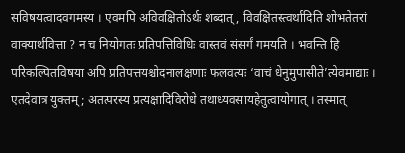सविषयत्वादवगमस्य । एवमपि अविवक्षितोऽर्थः शब्दात् , विवक्षितस्त्वर्थादिति शोभतेतरां वाक्यार्थवित्ता ? न च नियोगतः प्रतिपत्तिविधिः वास्तवं संसर्गं गमयति । भवन्ति हि परिकल्पितविषया अपि प्रतिपत्तयश्चोदनालक्षणाः फलवत्यः ‘वाचं धेनुमुपासीते’त्येवमाद्याः । एतदेवात्र युक्तम् ; अतत्परस्य प्रत्यक्षादिविरोधे तथाध्यवसायहेतुत्वायोगात् । तस्मात्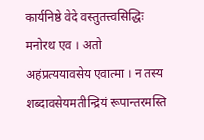कार्यनिष्ठे वेदे वस्तुतत्त्वसिद्धिः मनोरथ एव । अतो अहंप्रत्ययावसेय एवात्मा । न तस्य शब्दावसेयमतीन्द्रियं रूपान्तरमस्ति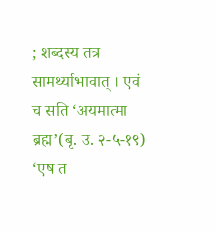; शब्दस्य तत्र सामर्थ्याभावात् । एवं च सति ‘अयमात्मा ब्रह्म’(बृ. उ. २-५-१९) ‘एष त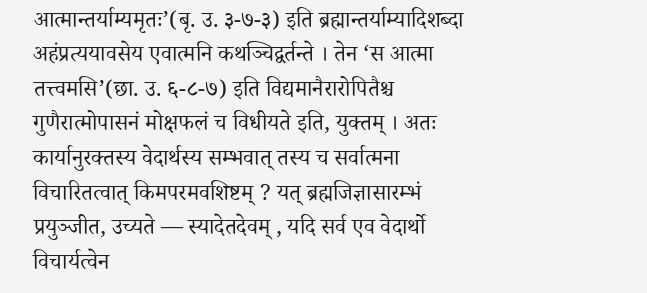आत्मान्तर्याम्यमृतः’(बृ. उ. ३-७-३) इति ब्रह्मान्तर्याम्यादिशब्दा अहंप्रत्ययावसेय एवात्मनि कथञ्चिद्वर्तन्ते । तेन ‘स आत्मा तत्त्वमसि’(छा. उ. ६-८-७) इति विद्यमानैरारोपितैश्च गुणैरात्मोपासनं मोक्षफलं च विधीयते इति, युक्तम् । अतः कार्यानुरक्तस्य वेदार्थस्य सम्भवात् तस्य च सर्वात्मना विचारितत्वात् किमपरमवशिष्टम् ? यत् ब्रह्मजिज्ञासारम्भं प्रयुञ्जीत, उच्यते — स्यादेतदेवम् , यदि सर्व एव वेदार्थो विचार्यत्वेन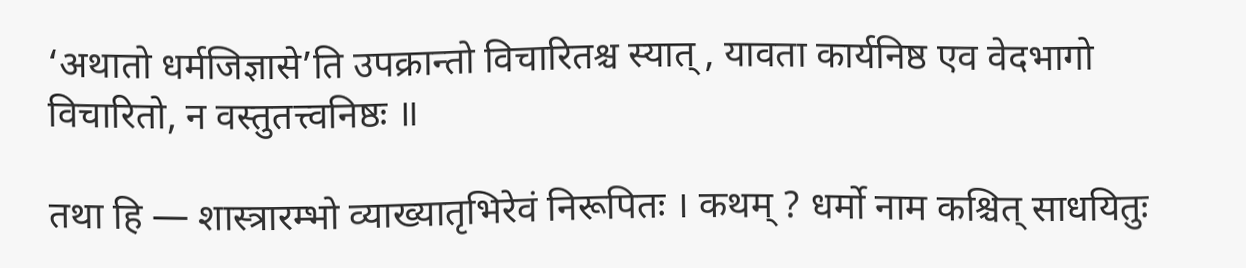‘अथातो धर्मजिज्ञासे’ति उपक्रान्तो विचारितश्च स्यात् , यावता कार्यनिष्ठ एव वेदभागो विचारितो, न वस्तुतत्त्वनिष्ठः ॥

तथा हि — शास्त्रारम्भो व्याख्यातृभिरेवं निरूपितः । कथम् ? धर्मो नाम कश्चित् साधयितुः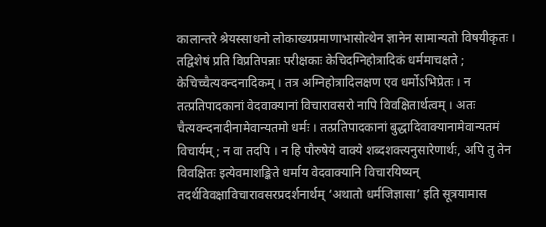कालान्तरे श्रेयस्साधनो लोकाख्यप्रमाणाभासोत्थेन ज्ञानेन सामान्यतो विषयीकृतः । तद्विशेषं प्रति विप्रतिपन्नाः परीक्षकाः केचिदग्निहोत्रादिकं धर्ममाचक्षते ; केचिच्चैत्यवन्दनादिकम् । तत्र अग्निहोत्रादिलक्षण एव धर्मोऽभिप्रेतः । न तत्प्रतिपादकानां वेदवाक्यानां विचारावसरो नापि विवक्षितार्थत्वम् । अतः चैत्यवन्दनादीनामेवान्यतमो धर्मः । तत्प्रतिपादकानां बुद्धादिवाक्यानामेवान्यतमं विचार्यम् ; न वा तदपि । न हि पौरुषेये वाक्ये शब्दशक्त्यनुसारेणार्थः, अपि तु तेन विवक्षितः इत्येवमाशङ्किते धर्माय वेदवाक्यानि विचारयिष्यन् तदर्थविवक्षाविचारावसरप्रदर्शनार्थम् ‘अथातो धर्मजिज्ञासा’ इति सूत्रयामास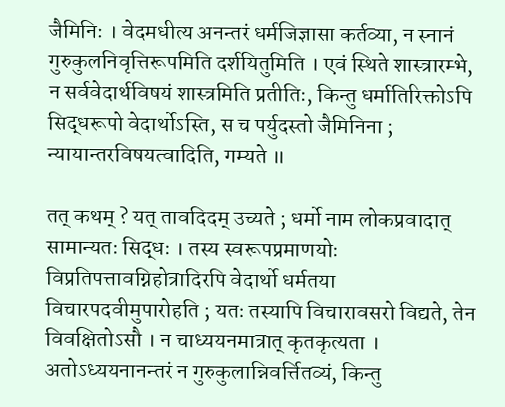जैमिनिः । वेदमधीत्य अनन्तरं धर्मजिज्ञासा कर्तव्या, न स्नानं गुरुकुलनिवृत्तिरूपमिति दर्शयितुमिति । एवं स्थिते शास्त्रारम्भे, न सर्ववेदार्थविषयं शास्त्रमिति प्रतीतिः, किन्तु धर्मातिरिक्तोऽपि सिद्धरूपो वेदार्थोऽस्ति, स च पर्युदस्तो जैमिनिना ; न्यायान्तरविषयत्वादिति, गम्यते ॥

तत् कथम् ? यत् तावदिदम् उच्यते ; धर्मो नाम लोकप्रवादात् सामान्यतः सिद्धः । तस्य स्वरूपप्रमाणयोः विप्रतिपत्तावग्निहोत्रादिरपि वेदार्थो धर्मतया विचारपदवीमुपारोहति ; यतः तस्यापि विचारावसरो विद्यते, तेन विवक्षितोऽसौ । न चाध्ययनमात्रात् कृतकृत्यता । अतोऽध्ययनानन्तरं न गुरुकुलान्निवर्त्तितव्यं, किन्तु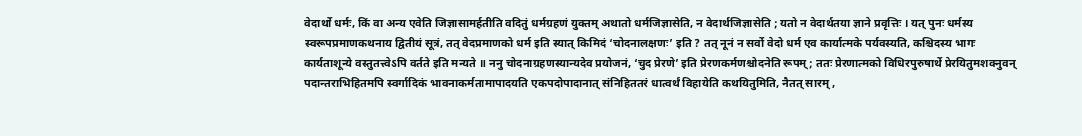वेदार्थो धर्मः, किं वा अन्य एवेति जिज्ञासामर्हतीति वदितुं धर्मग्रहणं युक्तम् अथातो धर्मजिज्ञासेति, न वेदार्थजिज्ञासेति ; यतो न वेदार्थतया ज्ञाने प्रवृत्तिः । यत् पुनः धर्मस्य स्वरूपप्रमाणकथनाय द्वितीयं सूत्रं, तत् वेदप्रमाणको धर्म इति स्यात् किमिदं ‘चोदनालक्षणः’ इति ? तत् नूनं न सर्वो वेदो धर्म एव कार्यात्मके पर्यवस्यति, कश्चिदस्य भागः कार्यताशून्ये वस्तुतत्त्वेऽपि वर्तते इति मन्यते ॥ ननु चोदनाग्रहणस्यान्यदेव प्रयोजनं, ‘चुद प्रेरणे’ इति प्रेरणकर्मणश्चोदनेति रूपम् ; ततः प्रेरणात्मको विधिरपुरुषार्थे प्रेरयितुमशक्नुवन् पदान्तराभिहितमपि स्वर्गादिकं भावनाकर्मतामापादयति एकपदोपादानात् संनिहिततरं धात्वर्थं विहायेति कथयितुमिति, नैतत् सारम् ,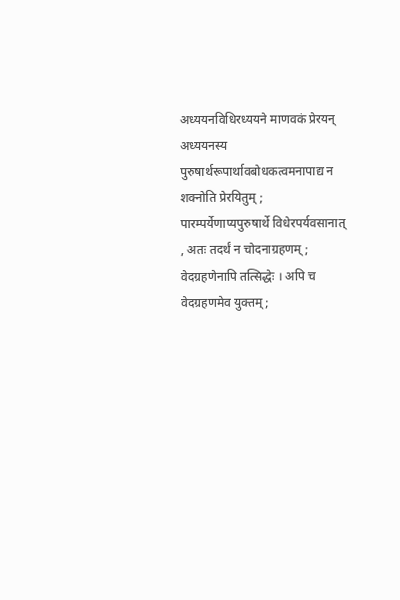अध्ययनविधिरध्ययने माणवकं प्रेरयन् अध्ययनस्य पुरुषार्थरूपार्थावबोधकत्वमनापाद्य न शक्नोति प्रेरयितुम् ; पारम्पर्येणाप्यपुरुषार्थे विधेरपर्यवसानात् , अतः तदर्थं न चोदनाग्रहणम् ; वेदग्रहणेनापि तत्सिद्धेः । अपि च वेदग्रहणमेव युक्तम् ;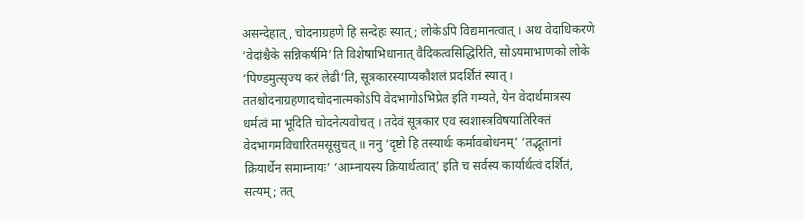असन्देहात् , चोदनाग्रहणे हि सन्देहः स्यात् ; लोकेऽपि विद्यमानत्वात् । अथ वेदाधिकरणे ‘वेदांश्चैके सन्निकर्षमि’ति विशेषाभिधानात् वैदिकत्वसिद्धिरिति, सोऽयमाभाणको लोके ‘पिण्डमुत्सृज्य करं लेढी’ति, सूत्रकारस्याप्यकौशलं प्रदर्शितं स्यात् । ततश्चोदनाग्रहणादचोदनात्मकोऽपि वेदभागोऽभिप्रेत इति गम्यते, येन वेदार्थमात्रस्य धर्मत्वं मा भूदिति चोदनेत्यवोचत् । तदेवं सूत्रकार एव स्वशास्त्रविषयातिरिक्तं वेदभागमविचारितमसूसुचत् ॥ ननु ‘दृष्टो हि तस्यार्थः कर्मावबोधनम्’ ‘तद्भूतानां क्रियार्थेन समाम्नायः’ ‘आम्नायस्य क्रियार्थत्वात्’ इति च सर्वस्य कार्यार्थत्वं दर्शितं, सत्यम् ; तत्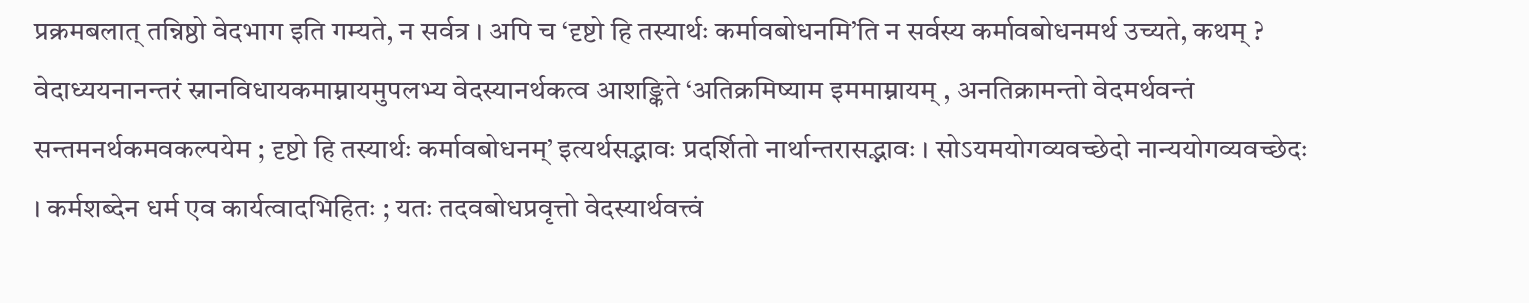प्रक्रमबलात् तन्निष्ठो वेदभाग इति गम्यते, न सर्वत्र । अपि च ‘दृष्टो हि तस्यार्थः कर्मावबोधनमि’ति न सर्वस्य कर्मावबोधनमर्थ उच्यते, कथम् ? वेदाध्ययनानन्तरं स्नानविधायकमाम्नायमुपलभ्य वेदस्यानर्थकत्व आशङ्किते ‘अतिक्रमिष्याम इममाम्नायम् , अनतिक्रामन्तो वेदमर्थवन्तं सन्तमनर्थकमवकल्पयेम ; दृष्टो हि तस्यार्थः कर्मावबोधनम्’ इत्यर्थसद्भावः प्रदर्शितो नार्थान्तरासद्भावः । सोऽयमयोगव्यवच्छेदो नान्ययोगव्यवच्छेदः । कर्मशब्देन धर्म एव कार्यत्वादभिहितः ; यतः तदवबोधप्रवृत्तो वेदस्यार्थवत्त्वं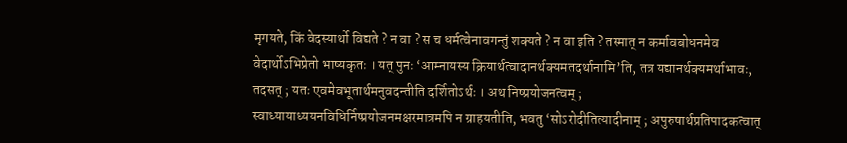मृगयते, किं वेदस्यार्थो विद्यते ? न वा ? स च धर्मत्वेनावगन्तुं शक्यते ? न वा इति ? तस्मात् न कर्मावबोधनमेव वेदार्थोऽभिप्रेतो भाष्यकृतः । यत् पुनः ‘आम्नायस्य क्रियार्थत्वादानर्थक्यमतदर्थानामि’ति, तत्र यद्यानर्थक्यमर्थाभावः, तदसत् ; यतः एवमेवभूतार्थमनुवदन्तीति दर्शितोऽर्थः । अथ निष्प्रयोजनत्वम् ; स्वाध्यायाध्ययनविधिर्निष्प्रयोजनमक्षरमात्रमपि न ग्राहयतीति, भवतु ‘सोऽरोदीतित्यादीनाम् ; अपुरुषार्थप्रतिपादकत्वात्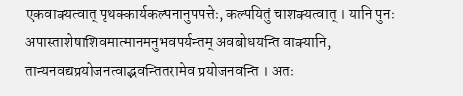एकवाक्यत्वात् पृथक्कार्यकल्पनानुपपत्तेः, कल्पयितुं चाशक्यत्वात् । यानि पुनः अपास्ताशेषाशिवमात्मानमनुभवपर्यन्तम् अवबोधयन्ति वाक्यानि, तान्यनवद्यप्रयोजनत्वाद्भवन्तितरामेव प्रयोजनवन्ति । अतः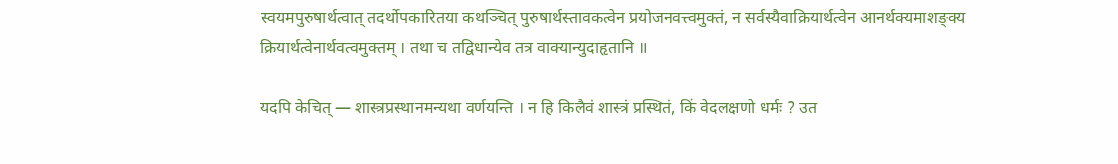स्वयमपुरुषार्थत्वात् तदर्थोपकारितया कथञ्चित् पुरुषार्थस्तावकत्वेन प्रयोजनवत्त्वमुक्तं, न सर्वस्यैवाक्रियार्थत्वेन आनर्थक्यमाशङ्क्य क्रियार्थत्वेनार्थवत्वमुक्तम् । तथा च तद्विधान्येव तत्र वाक्यान्युदाहृतानि ॥

यदपि केचित् — शास्त्रप्रस्थानमन्यथा वर्णयन्ति । न हि किलैवं शास्त्रं प्रस्थितं, किं वेदलक्षणो धर्मः ? उत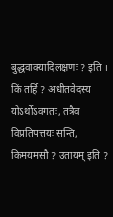बुद्धवाक्यादिलक्षणः ? इति । किं तर्हि ? अधीतवेदस्य योऽर्थोऽवगतः, तत्रैव विप्रतिपत्तयः सन्ति, किमयमसौ ? उतायम् इति ?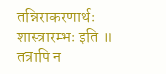तन्निराकरणार्थः शास्त्रारम्भः इति ॥ तत्रापि न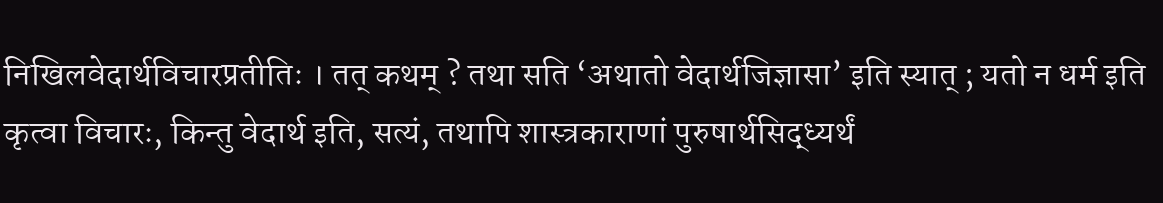निखिलवेदार्थविचारप्रतीतिः । तत् कथम् ? तथा सति ‘अथातो वेदार्थजिज्ञासा’ इति स्यात् ; यतो न धर्म इति कृत्वा विचारः, किन्तु वेदार्थ इति, सत्यं, तथापि शास्त्रकाराणां पुरुषार्थसिद्ध्यर्थं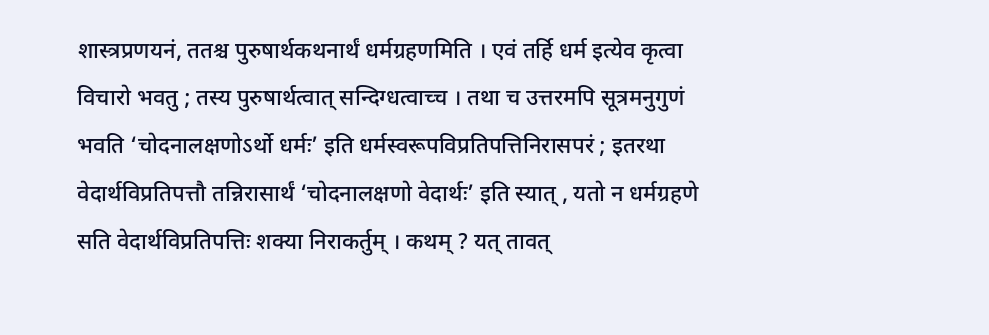शास्त्रप्रणयनं, ततश्च पुरुषार्थकथनार्थं धर्मग्रहणमिति । एवं तर्हि धर्म इत्येव कृत्वा विचारो भवतु ; तस्य पुरुषार्थत्वात् सन्दिग्धत्वाच्च । तथा च उत्तरमपि सूत्रमनुगुणं भवति ‘चोदनालक्षणोऽर्थो धर्मः’ इति धर्मस्वरूपविप्रतिपत्तिनिरासपरं ; इतरथा वेदार्थविप्रतिपत्तौ तन्निरासार्थं ‘चोदनालक्षणो वेदार्थः’ इति स्यात् , यतो न धर्मग्रहणे सति वेदार्थविप्रतिपत्तिः शक्या निराकर्तुम् । कथम् ? यत् तावत्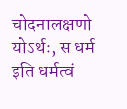चोदनालक्षणो योऽर्थः, स धर्म इति धर्मत्वं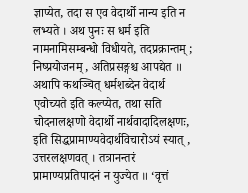ज्ञाप्येत, तदा स एव वेदार्थो नान्य इति न लभ्यते । अथ पुनः स धर्म इति नामनामिसम्बन्धो विधीयते, तदप्रक्रान्तम् ; निष्प्रयोजनम् , अतिप्रसङ्गश्च आपद्येत ॥ अथापि कथञ्चित् धर्मशब्देन वेदार्थ एवोच्यते इति कल्प्येत, तथा सति चोदनालक्षणो वेदार्थो नार्थवादादिलक्षणः, इति सिद्धप्रामाण्यवेदार्थविचारोऽयं स्यात् , उत्तरलक्षणवत् । तत्रानन्तरं प्रामाण्यप्रतिपादनं न युज्येत ॥ ‘वृत्तं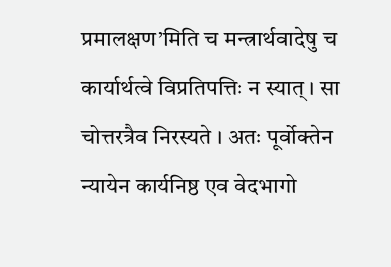प्रमालक्षण’मिति च मन्त्रार्थवादेषु च कार्यार्थत्वे विप्रतिपत्तिः न स्यात् । सा चोत्तरत्रैव निरस्यते । अतः पूर्वोक्तेन न्यायेन कार्यनिष्ठ एव वेदभागो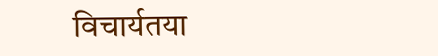विचार्यतया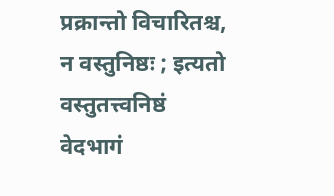प्रक्रान्तो विचारितश्च, न वस्तुनिष्ठः ; इत्यतो वस्तुतत्त्वनिष्ठं वेदभागं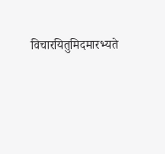विचारयितुमिदमारभ्यते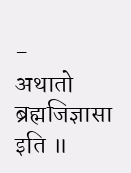-
अथातो ब्रह्मजिज्ञासा इति ॥